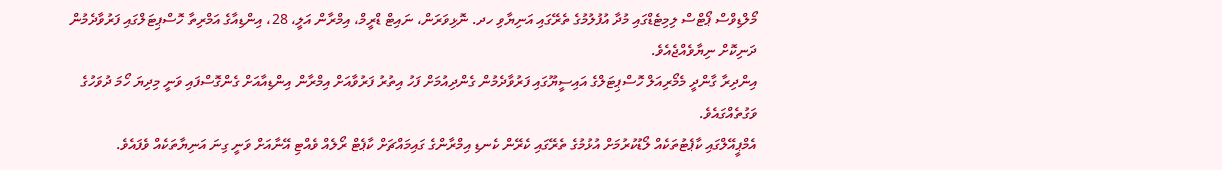މޯލްޑިވްސް ޕޯޓްސް ލިމިޓެޑްގައި މުދާ އުފުލުމުގެ ތެރޭގައި އަނިޔާވި ހދ. ނޮޅިވަރަން، ނައިޓް ޑްރީމް، އިމްރާން އަލީ، 28، އިންޑިއާގެ އަމްރިތާ ހޮސްޕިޓަލްގައި ފަރުވާދެމުން ދަނިކޮށް ނިޔާވެއްޖެއެވެ.
އިންދިރާ ގާންދީ މެމޯރިއަލް ހޮސްޕިޓަލްގެ އައިސީޔޫގައި ފަރުވާދެމުން ގެންދިއުމަށް ފަހު އިތުރު ފަރުވާއަށް އިމްރާން އިންޑިއާއަށް ގެންގޮސްފައި ވަނީ މިދިޔަ ހޯމަ ދުވަހުގެ ވަގުތެއްގައެވެ.
އެމްޕީއޭލްގައި ކާޕެޓުތަކެއް ލޯޑުކުރުމަށް އުޅުމުގެ ތެރޭގައި ކެރޭން ކެނޑި އިމްރާންގެ ގައިމައްޗަށް ކާޕެޓް ރޯލެއް ވެއްޓި އޭނާއަށް ވަނީ ގިނަ އަނިޔާތަކެއް ވެފައެވެ.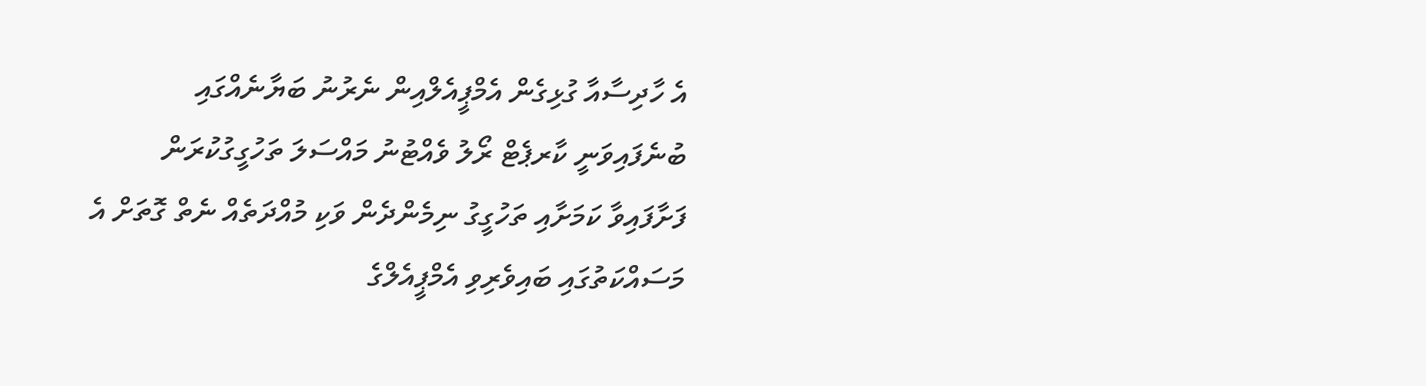އެ ހާދިސާއާ ގުޅިގެން އެމްޕީއެލްއިން ނެރުނު ބަޔާނެއްގައި ބުނެފައިވަނީ ކާރޕެޓް ރޯލު ވެއްޓުނު މައްސަލަ ތަހުގީގުކުރަން ފަށާފައިވާ ކަމަށާއި ތަހުގީގު ނިމެންދެން ވަކި މުއްދަތެއް ނެތް ގޮތަށް އެ މަސައްކަތުގައި ބައިވެރިވި އެމްޕީއެލްގެ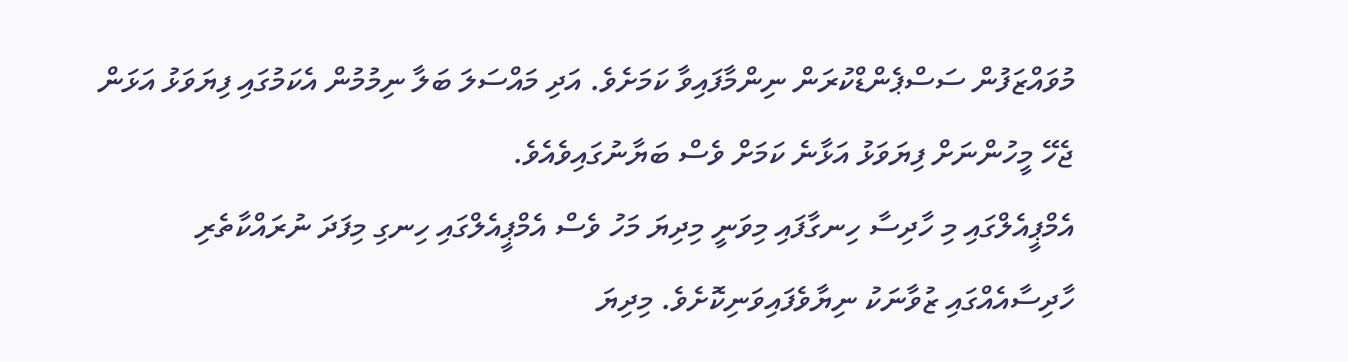މުވައްޒަފުން ސަސްޕެންޑްކުރަން ނިންމާފައިވާ ކަމަށެވެ. އަދި މައްސަލަ ބަލާ ނިމުމުން އެކަމުގައި ފިޔަވަޅު އަޅަން ޖެހޭ މީހުންނަށް ފިޔަވަޅު އަޅާނެ ކަމަށް ވެސް ބަޔާނުގައިވެއެވެ.
އެމްޕީއެލްގައި މި ހާދިސާ ހިނގާފައި މިވަނީ މިދިޔަ މަހު ވެސް އެމްޕީއެލްގައި ހިނގި މިފަދަ ނުރައްކާތެރި ހާދިސާއެއްގައި ޒުވާނަކު ނިޔާވެފައިވަނިކޮށެވެ. މިދިޔަ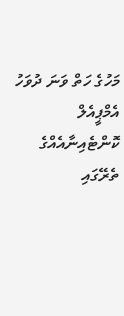މަހުގެ ހަތް ވަނަ ދުވަހު އެމްޕީއެލް ކޮންޓެއިނާއެއްގެ ތެރޭގައި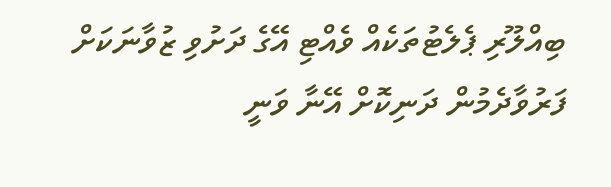ބިއްލޫރި ޕެލެޓުތަކެއް ވެއްޓި އޭގެ ދަށުވި ޒުވާނަކަށް ފަރުވާދެމުން ދަނިކޮށް އޭނާ ވަނީ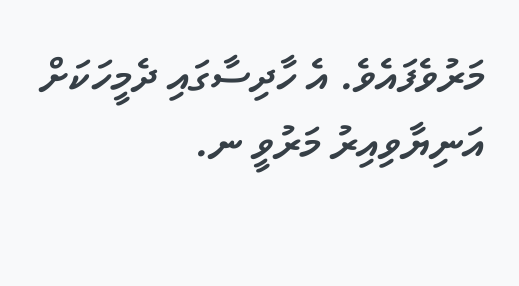މަރުވެފައެވެ. އެ ހާދިސާގައި ދެމީހަކަށް އަނިޔާވިއިރު މަރުވީ ނ.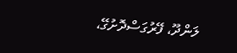ލަންދޫ، ފޭރުގަސްދޮށުގޭ،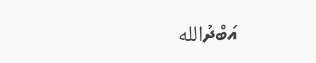އަބްދުالله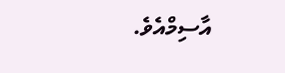އާސިމްއެވެ.